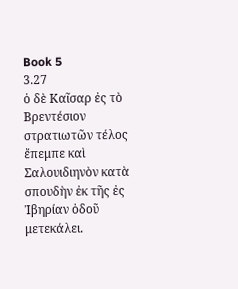Book 5
3.27
ὁ δὲ Καῖσαρ ἐς τὸ Βρεντέσιον στρατιωτῶν τέλος ἔπεμπε καὶ Σαλουιδιηνὸν κατὰ σπουδὴν ἐκ τῆς ἐς Ἰβηρίαν ὁδοῦ μετεκάλει.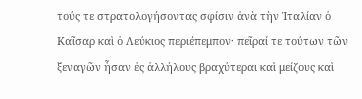τούς τε στρατολογήσοντας σφίσιν ἀνὰ τὴν Ἰταλίαν ὁ Καῖσαρ καὶ ὁ Λεύκιος περιέπεμπον· πεῖραί τε τούτων τῶν ξεναγῶν ἦσαν ἐς ἀλλήλους βραχύτεραι καὶ μείζους καὶ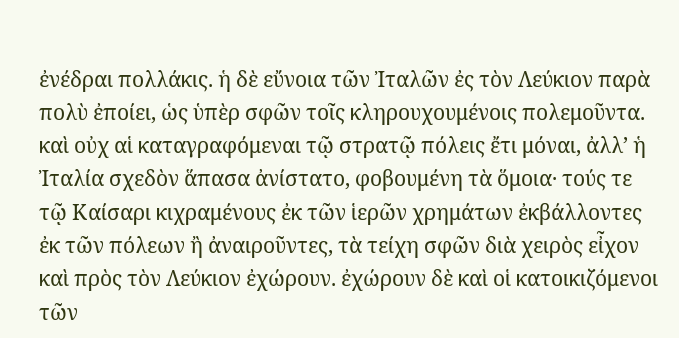ἐνέδραι πολλάκις. ἡ δὲ εὔνοια τῶν Ἰταλῶν ἐς τὸν Λεύκιον παρὰ πολὺ ἐποίει, ὡς ὑπὲρ σφῶν τοῖς κληρουχουμένοις πολεμοῦντα. καὶ οὐχ αἱ καταγραφόμεναι τῷ στρατῷ πόλεις ἔτι μόναι, ἀλλʼ ἡ Ἰταλία σχεδὸν ἅπασα ἀνίστατο, φοβουμένη τὰ ὅμοια· τούς τε τῷ Καίσαρι κιχραμένους ἐκ τῶν ἱερῶν χρημάτων ἐκβάλλοντες ἐκ τῶν πόλεων ἢ ἀναιροῦντες, τὰ τείχη σφῶν διὰ χειρὸς εἶχον καὶ πρὸς τὸν Λεύκιον ἐχώρουν. ἐχώρουν δὲ καὶ οἱ κατοικιζόμενοι τῶν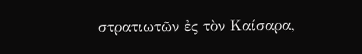στρατιωτῶν ἐς τὸν Καίσαρα,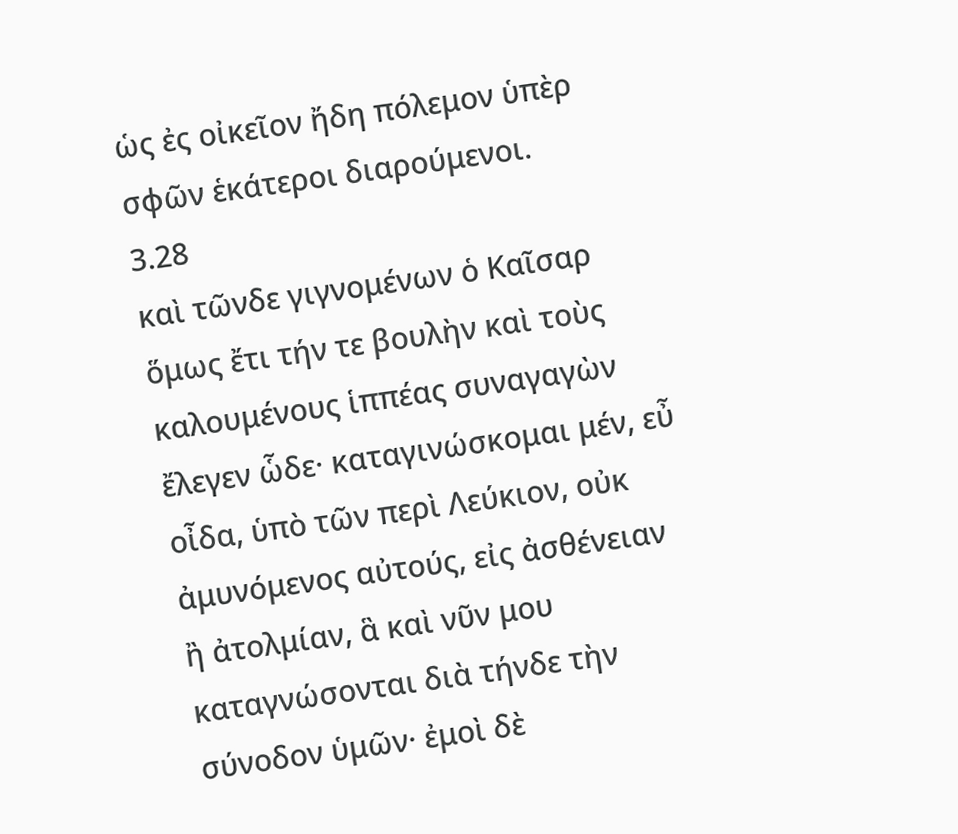ὡς ἐς οἰκεῖον ἤδη πόλεμον ὑπὲρ σφῶν ἑκάτεροι διαρούμενοι.
3.28
καὶ τῶνδε γιγνομένων ὁ Καῖσαρ ὅμως ἔτι τήν τε βουλὴν καὶ τοὺς καλουμένους ἱππέας συναγαγὼν ἔλεγεν ὧδε· καταγινώσκομαι μέν, εὖ οἶδα, ὑπὸ τῶν περὶ Λεύκιον, οὐκ ἀμυνόμενος αὐτούς, εἰς ἀσθένειαν ἢ ἀτολμίαν, ἃ καὶ νῦν μου καταγνώσονται διὰ τήνδε τὴν σύνοδον ὑμῶν· ἐμοὶ δὲ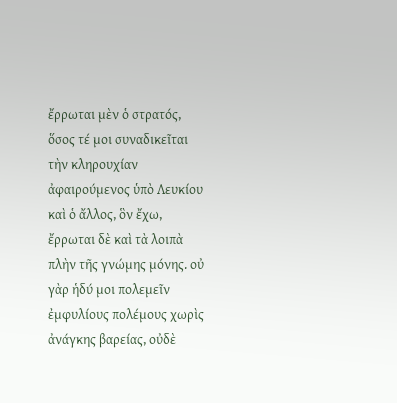ἔρρωται μὲν ὁ στρατός, ὅσος τέ μοι συναδικεῖται τὴν κληρουχίαν ἀφαιρούμενος ὑπὸ Λευκίου καὶ ὁ ἄλλος, ὃν ἔχω, ἔρρωται δὲ καὶ τὰ λοιπὰ πλὴν τῆς γνώμης μόνης. οὐ γὰρ ἡδύ μοι πολεμεῖν ἐμφυλίους πολέμους χωρὶς ἀνάγκης βαρείας, οὐδὲ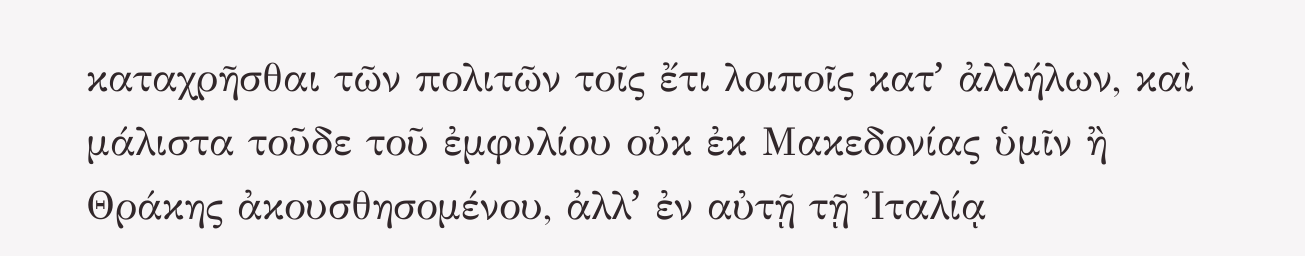καταχρῆσθαι τῶν πολιτῶν τοῖς ἔτι λοιποῖς κατʼ ἀλλήλων, καὶ μάλιστα τοῦδε τοῦ ἐμφυλίου οὐκ ἐκ Μακεδονίας ὑμῖν ἢ Θράκης ἀκουσθησομένου, ἀλλʼ ἐν αὐτῇ τῇ Ἰταλίᾳ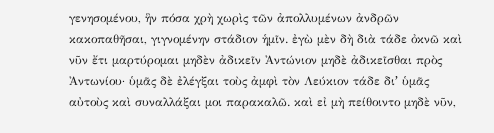γενησομένου, ἣν πόσα χρὴ χωρὶς τῶν ἀπολλυμένων ἀνδρῶν κακοπαθῆσαι, γιγνομένην στάδιον ἡμῖν. ἐγὼ μὲν δὴ διὰ τάδε ὀκνῶ καὶ νῦν ἔτι μαρτύρομαι μηδὲν ἀδικεῖν Ἀντώνιον μηδὲ ἀδικεῖσθαι πρὸς Ἀντωνίου· ὑμᾶς δὲ ἐλέγξαι τοὺς ἀμφὶ τὸν Λεύκιον τάδε διʼ ὑμᾶς αὐτοὺς καὶ συναλλάξαι μοι παρακαλῶ. καὶ εἰ μὴ πείθοιντο μηδὲ νῦν,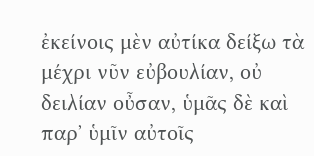ἐκείνοις μὲν αὐτίκα δείξω τὰ μέχρι νῦν εὐβουλίαν, οὐ δειλίαν οὖσαν, ὑμᾶς δὲ καὶ παρʼ ὑμῖν αὐτοῖς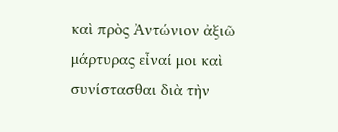καὶ πρὸς Ἀντώνιον ἀξιῶ μάρτυρας εἶναί μοι καὶ συνίστασθαι διὰ τὴν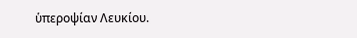ὑπεροψίαν Λευκίου.